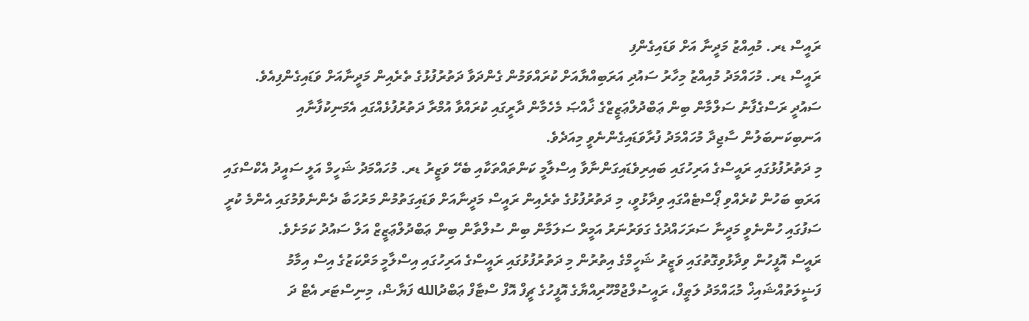ރައީސް ޑރ. މުއިއްޒު މަދީނާ އަށް ވަޑައިގެންފި
ރައީސް ޑރ. މުހައްމަދު މުއިއްޒު މިހާރު ސައުދި އަރަބިއްޔާއަށް ކުރައްވަމުން ގެންދަވާ ދަތުރުފުޅުގެ ތެރެއިން މަދީނާއަށް ވަޑައިގެންފިއެވެ.
ސައުދީ ރަސްގެފާނު ސަލްމާން ބިން ޢަބްދުލްޢަޒީޒްގެ ޚާއްޞަ މެހެމާން ދާރީގައި ކުރައްވާ އުމްރާ ދަތުރުފުޅެއްގައި އެމަނިކުފާނާއި އަނބިކަނބަލުން ސާޖިދާ މުހައްމަދު ފުރާވަޑައިގެންނެވީ މިއަދެވެ.
މި ދަތުރުފުޅުގައި ރައީސްގެ އަރިހުގައި ބައިރިވެޑައިގަންނާވާ އިސްލާމީ ކަންތައްތަކާއި ބެހޭ ވަޒީރު ޑރ. މުހައްމަދު ޝަހީމް އަލީ ސައީދު އެކްސްގައި އަރަބި ބަހުން ކުރެއްވި ޕޯސްޓެއްގައި ވިދާޅުވީ، މި ދަތުރުފުޅުގެ ތެރެއިން ރައީސް މަދީނާއަށް ވަޑައިގަތުމުން މަރުހަބާ ދެންނެވުމުގައި އެންމެ ކުރީ ސަފުގައި ހުންނެވީ މަދީނާ ސަރަހައްދުގެ ގަވަރުނަރު އަމީރް ސަލަމާން ބިން ސުލްތާން ބިން ޢަބްދުލްޢަޒީޒް އަލް ސައުދު ކަމަށެވެ.
ރައީސް އޮފީހުން ވިދާޅުވިގޮތުގައި ވަޒީރު ޝަހީމްގެ އިތުރުން މި ދަތުރުފުޅުގައި ރައީސްގެ އަރިހުގައި އިސްލާމީ މަރްކަޒުގެ އިސް އިމާމު ފަޟީލަތުއްޝައިޚް މުޙައްމަދު ލަޠީފް، ރައީސުލްޖުމްހޫރިއްޔާގެ އޮފީހުގެ ޗީފް އޮފް ސްޓާފް ޢަބްދުالله ފަޔާޟް، މިނިސްޓަރ އެޓް ދަ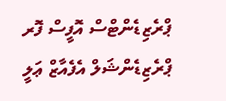ޕްރެޒިޑެންޓްސް އޮފީސް ފޮރ ޕްރެޒިޑެންޝަލް އެފެއާޒް ޢަލީ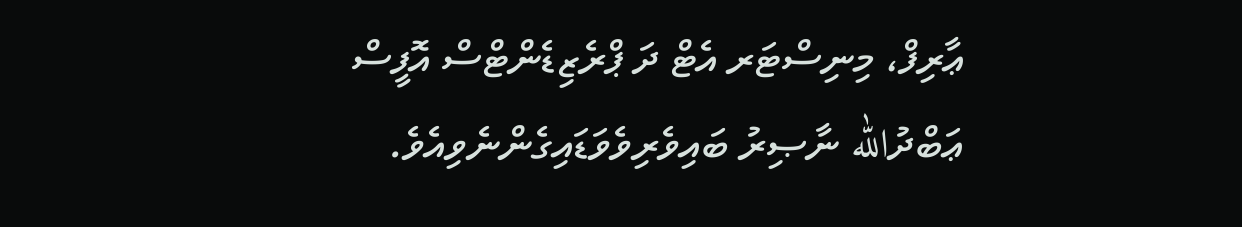ޢާރިފް، މިނިސްޓަރ އެޓް ދަ ޕްރެޒިޑެންޓްސް އޮފީސް ޢަބްދުالله ނާޞިރު ބައިވެރިވެވަޑައިގެންނެވިއެވެ.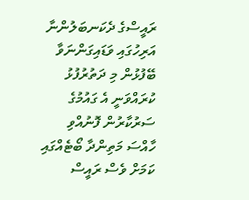ރައީސްގެ ދެކަނބަލުންނާ އަރިހުގައި ވަޑައިގަންނަވާ ބޭފުޅުން މި ދަތުރުފުޅު ކުރައްވަނީ އެ ގައުމުގެ ސަރުކާރުން ފޮނުއްވި ހާއްސަ މަތިންދާ ބޯޓެއްގައި ކަމަށް ވެސް ރައީސް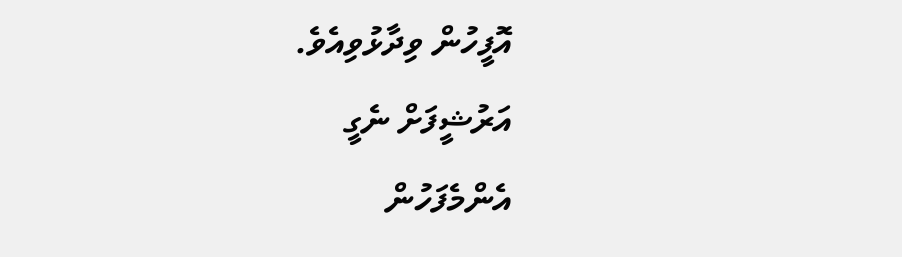އޮފީހުން ވިދާޅުވިއެވެ.
އަރުޝީފަށް ނެގީ
އެންމެފަހުން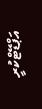އަޕްޑޭޓްކުރީ